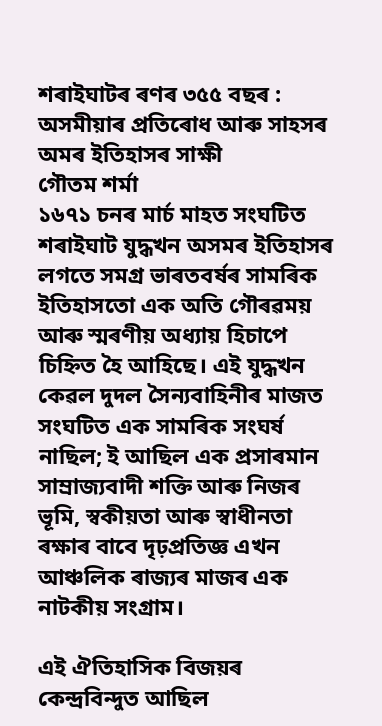শৰাইঘাটৰ ৰণৰ ৩৫৫ বছৰ : অসমীয়াৰ প্ৰতিৰোধ আৰু সাহসৰ অমৰ ইতিহাসৰ সাক্ষী
গৌতম শৰ্মা
১৬৭১ চনৰ মাৰ্চ মাহত সংঘটিত শৰাইঘাট যুদ্ধখন অসমৰ ইতিহাসৰ লগতে সমগ্ৰ ভাৰতবৰ্ষৰ সামৰিক ইতিহাসতো এক অতি গৌৰৱময় আৰু স্মৰণীয় অধ্যায় হিচাপে চিহ্নিত হৈ আহিছে। এই যুদ্ধখন কেৱল দুদল সৈন্যবাহিনীৰ মাজত সংঘটিত এক সামৰিক সংঘৰ্ষ নাছিল; ই আছিল এক প্ৰসাৰমান সাম্ৰাজ্যবাদী শক্তি আৰু নিজৰ ভূমি, স্বকীয়তা আৰু স্বাধীনতা ৰক্ষাৰ বাবে দৃঢ়প্ৰতিজ্ঞ এখন আঞ্চলিক ৰাজ্যৰ মাজৰ এক নাটকীয় সংগ্রাম।

এই ঐতিহাসিক বিজয়ৰ কেন্দ্ৰবিন্দুত আছিল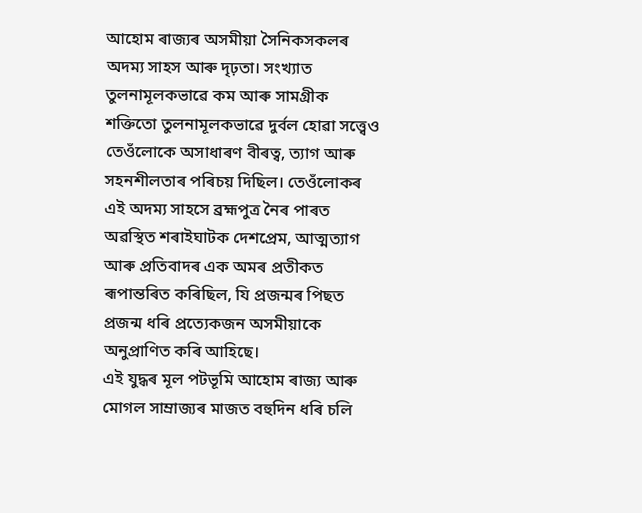আহোম ৰাজ্যৰ অসমীয়া সৈনিকসকলৰ অদম্য সাহস আৰু দৃঢ়তা। সংখ্যাত তুলনামূলকভাৱে কম আৰু সামগ্ৰীক শক্তিতো তুলনামূলকভাৱে দুৰ্বল হোৱা সত্ত্বেও তেওঁলোকে অসাধাৰণ বীৰত্ব, ত্যাগ আৰু সহনশীলতাৰ পৰিচয় দিছিল। তেওঁলোকৰ এই অদম্য সাহসে ব্ৰহ্মপুত্ৰ নৈৰ পাৰত অৱস্থিত শৰাইঘাটক দেশপ্ৰেম, আত্মত্যাগ আৰু প্ৰতিবাদৰ এক অমৰ প্ৰতীকত ৰূপান্তৰিত কৰিছিল, যি প্ৰজন্মৰ পিছত প্ৰজন্ম ধৰি প্ৰত্যেকজন অসমীয়াকে অনুপ্ৰাণিত কৰি আহিছে।
এই যুদ্ধৰ মূল পটভূমি আহোম ৰাজ্য আৰু মোগল সাম্ৰাজ্যৰ মাজত বহুদিন ধৰি চলি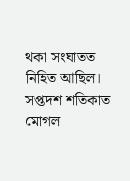থকা সংঘাতত নিহিত আছিল। সপ্তদশ শতিকাত মোগল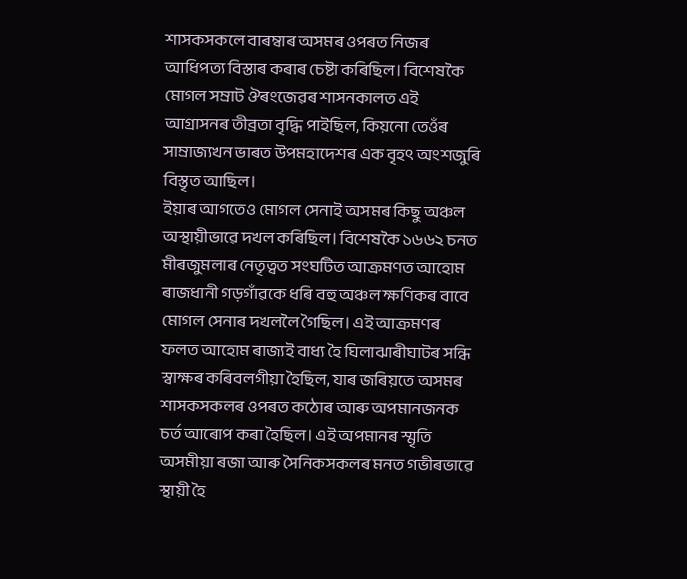শাসকসকলে বাৰম্বাৰ অসমৰ ওপৰত নিজৰ আধিপত্য বিস্তাৰ কৰাৰ চেষ্টা কৰিছিল। বিশেষকৈ মোগল সম্ৰাট ঔৰংজেৱৰ শাসনকালত এই আগ্ৰাসনৰ তীব্ৰতা বৃদ্ধি পাইছিল, কিয়নো তেওঁৰ সাম্ৰাজ্যখন ভাৰত উপমহাদেশৰ এক বৃহৎ অংশজুৰি বিস্তৃত আছিল।
ইয়াৰ আগতেও মোগল সেনাই অসমৰ কিছু অঞ্চল অস্থায়ীভাৱে দখল কৰিছিল। বিশেষকৈ ১৬৬২ চনত মীৰজুমলাৰ নেতৃত্বত সংঘটিত আক্ৰমণত আহোম ৰাজধানী গড়গাঁৱকে ধৰি বহু অঞ্চল ক্ষণিকৰ বাবে মোগল সেনাৰ দখললৈ গৈছিল। এই আক্ৰমণৰ ফলত আহোম ৰাজ্যই বাধ্য হৈ ঘিলাঝাৰীঘাটৰ সন্ধি স্বাক্ষৰ কৰিবলগীয়া হৈছিল, যাৰ জৰিয়তে অসমৰ শাসকসকলৰ ওপৰত কঠোৰ আৰু অপমানজনক চৰ্ত আৰোপ কৰা হৈছিল। এই অপমানৰ স্মৃতি অসমীয়া ৰজা আৰু সৈনিকসকলৰ মনত গভীৰভাৱে স্থায়ী হৈ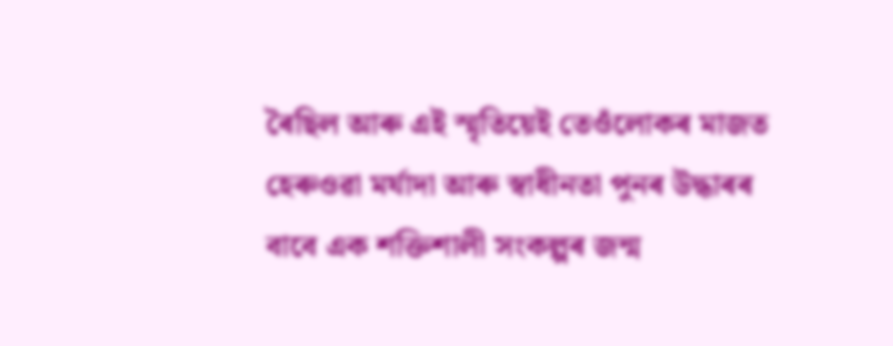ৰৈছিল আৰু এই স্মৃতিয়েই তেওঁলোকৰ মাজত হেৰুওৱা মৰ্যাদা আৰু স্বাধীনতা পুনৰ উদ্ধাৰৰ বাবে এক শক্তিশালী সংকল্পৰ জন্ম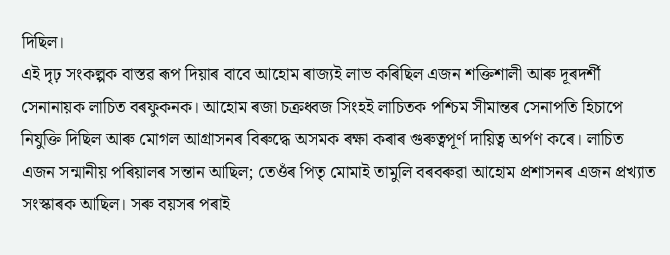দিছিল।
এই দৃঢ় সংকল্পক বাস্তৱ ৰূপ দিয়াৰ বাবে আহোম ৰাজ্যই লাভ কৰিছিল এজন শক্তিশালী আৰু দূৰদৰ্শী সেনানায়ক লাচিত বৰফুকনক। আহোম ৰজা চক্ৰধ্বজ সিংহই লাচিতক পশ্চিম সীমান্তৰ সেনাপতি হিচাপে নিযুক্তি দিছিল আৰু মোগল আগ্ৰাসনৰ বিৰুদ্ধে অসমক ৰক্ষা কৰাৰ গুৰুত্বপূৰ্ণ দায়িত্ব অৰ্পণ কৰে। লাচিত এজন সন্মানীয় পৰিয়ালৰ সন্তান আছিল; তেওঁৰ পিতৃ মোমাই তামুলি বৰবৰুৱা আহোম প্ৰশাসনৰ এজন প্ৰখ্যাত সংস্কাৰক আছিল। সৰু বয়সৰ পৰাই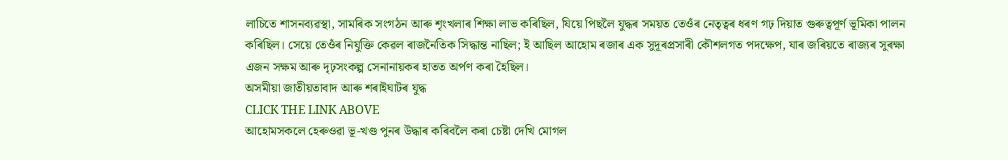লাচিতে শাসনব্যৱস্থা, সামৰিক সংগঠন আৰু শৃংখলাৰ শিক্ষা লাভ কৰিছিল, যিয়ে পিছলৈ যুদ্ধৰ সময়ত তেওঁৰ নেতৃত্বৰ ধৰণ গঢ় দিয়াত গুৰুত্বপূৰ্ণ ভূমিকা পালন কৰিছিল। সেয়ে তেওঁৰ নিযুক্তি কেৱল ৰাজনৈতিক সিদ্ধান্ত নাছিল; ই আছিল আহোম ৰজাৰ এক সুদূৰপ্ৰসাৰী কৌশলগত পদক্ষেপ, যাৰ জৰিয়তে ৰাজ্যৰ সুৰক্ষা এজন সক্ষম আৰু দৃঢ়সংকল্প সেনানায়কৰ হাতত অৰ্পণ কৰা হৈছিল।
অসমীয়া জাতীয়তাবাদ আৰু শৰাইঘাটৰ যুদ্ধ
CLICK THE LINK ABOVE
আহোমসকলে হেৰুওৱা ভূ-খণ্ড পুনৰ উদ্ধাৰ কৰিবলৈ কৰা চেষ্টা দেখি মোগল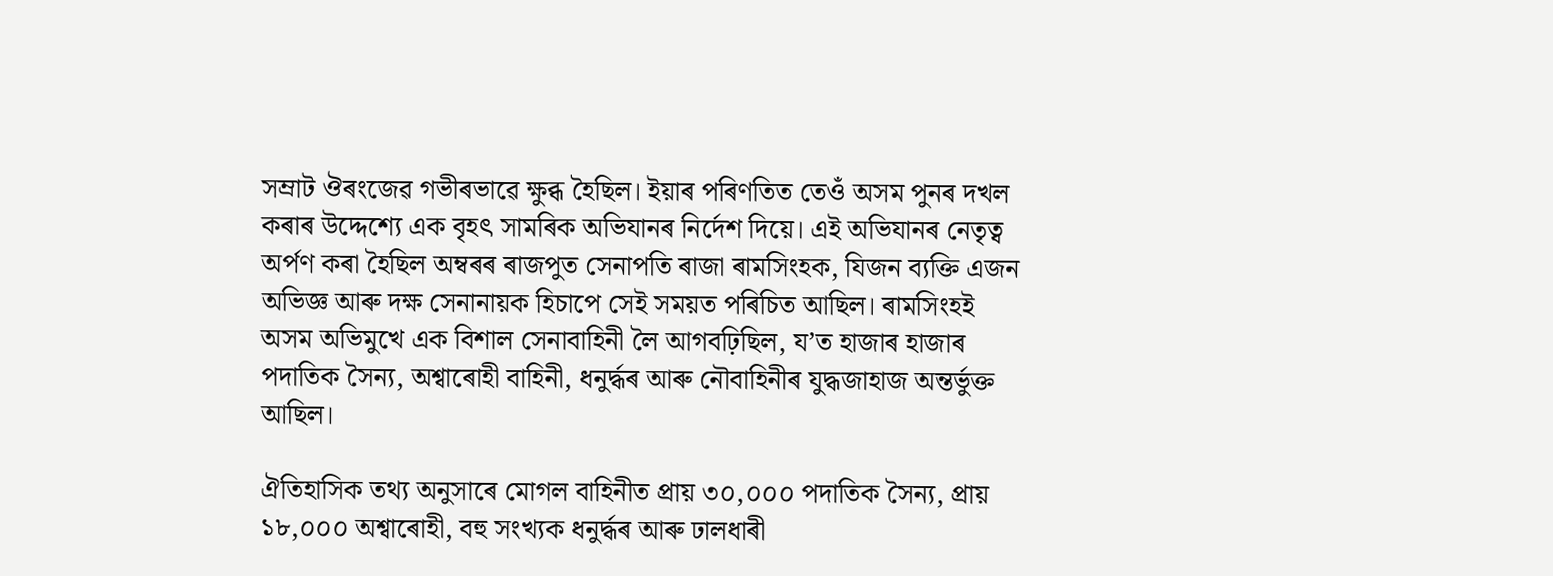সম্ৰাট ঔৰংজেৱ গভীৰভাৱে ক্ষুব্ধ হৈছিল। ইয়াৰ পৰিণতিত তেওঁ অসম পুনৰ দখল কৰাৰ উদ্দেশ্যে এক বৃহৎ সামৰিক অভিযানৰ নিৰ্দেশ দিয়ে। এই অভিযানৰ নেতৃত্ব অৰ্পণ কৰা হৈছিল অম্বৰৰ ৰাজপুত সেনাপতি ৰাজা ৰামসিংহক, যিজন ব্যক্তি এজন অভিজ্ঞ আৰু দক্ষ সেনানায়ক হিচাপে সেই সময়ত পৰিচিত আছিল। ৰামসিংহই অসম অভিমুখে এক বিশাল সেনাবাহিনী লৈ আগবঢ়িছিল, য’ত হাজাৰ হাজাৰ পদাতিক সৈন্য, অশ্বাৰোহী বাহিনী, ধনুৰ্দ্ধৰ আৰু নৌবাহিনীৰ যুদ্ধজাহাজ অন্তৰ্ভুক্ত আছিল।

ঐতিহাসিক তথ্য অনুসাৰে মোগল বাহিনীত প্ৰায় ৩০,০০০ পদাতিক সৈন্য, প্ৰায় ১৮,০০০ অশ্বাৰোহী, বহু সংখ্যক ধনুৰ্দ্ধৰ আৰু ঢালধাৰী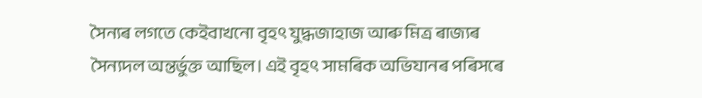সৈন্যৰ লগতে কেইবাখনো বৃহৎ যুদ্ধজাহাজ আৰু মিত্র ৰাজ্যৰ সৈন্যদল অন্তৰ্ভুক্ত আছিল। এই বৃহৎ সামৰিক অভিযানৰ পৰিসৰে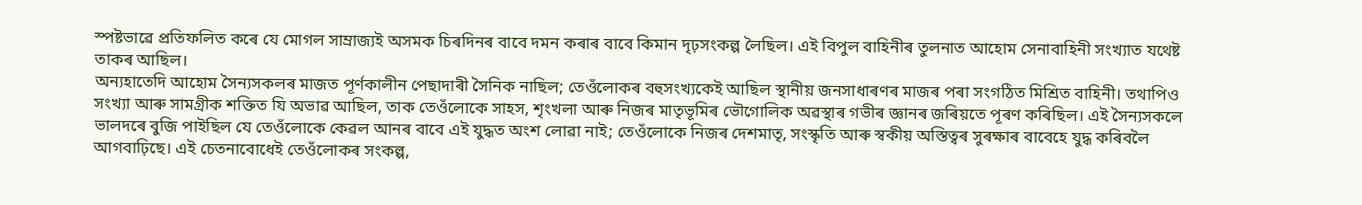স্পষ্টভাৱে প্ৰতিফলিত কৰে যে মোগল সাম্ৰাজ্যই অসমক চিৰদিনৰ বাবে দমন কৰাৰ বাবে কিমান দৃঢ়সংকল্প লৈছিল। এই বিপুল বাহিনীৰ তুলনাত আহোম সেনাবাহিনী সংখ্যাত যথেষ্ট তাকৰ আছিল।
অন্যহাতেদি আহোম সৈন্যসকলৰ মাজত পূৰ্ণকালীন পেছাদাৰী সৈনিক নাছিল; তেওঁলোকৰ বহুসংখ্যকেই আছিল স্থানীয় জনসাধাৰণৰ মাজৰ পৰা সংগঠিত মিশ্ৰিত বাহিনী। তথাপিও সংখ্যা আৰু সামগ্ৰীক শক্তিত যি অভাৱ আছিল, তাক তেওঁলোকে সাহস, শৃংখলা আৰু নিজৰ মাতৃভূমিৰ ভৌগোলিক অৱস্থাৰ গভীৰ জ্ঞানৰ জৰিয়তে পূৰণ কৰিছিল। এই সৈন্যসকলে ভালদৰে বুজি পাইছিল যে তেওঁলোকে কেৱল আনৰ বাবে এই যুদ্ধত অংশ লোৱা নাই; তেওঁলোকে নিজৰ দেশমাতৃ, সংস্কৃতি আৰু স্বকীয় অস্তিত্বৰ সুৰক্ষাৰ বাবেহে যুদ্ধ কৰিবলৈ আগবাঢ়িছে। এই চেতনাবোধেই তেওঁলোকৰ সংকল্প,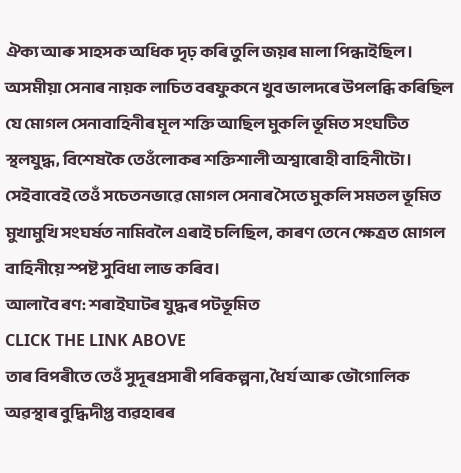ঐক্য আৰু সাহসক অধিক দৃঢ় কৰি তুলি জয়ৰ মালা পিন্ধাইছিল।
অসমীয়া সেনাৰ নায়ক লাচিত বৰফুকনে খুব ভালদৰে উপলব্ধি কৰিছিল যে মোগল সেনাবাহিনীৰ মূল শক্তি আছিল মুকলি ভূমিত সংঘটিত স্থলযুদ্ধ, বিশেষকৈ তেওঁলোকৰ শক্তিশালী অশ্বাৰোহী বাহিনীটো। সেইবাবেই তেওঁ সচেতনভাৱে মোগল সেনাৰ সৈতে মুকলি সমতল ভূমিত মুখামুখি সংঘৰ্ষত নামিবলৈ এৰাই চলিছিল, কাৰণ তেনে ক্ষেত্ৰত মোগল বাহিনীয়ে স্পষ্ট সুবিধা লাভ কৰিব।
আলাবৈ ৰণ: শৰাইঘাটৰ যুদ্ধৰ পটভূমিত
CLICK THE LINK ABOVE
তাৰ বিপৰীতে তেওঁ সুদূৰপ্ৰসাৰী পৰিকল্পনা, ধৈৰ্য আৰু ভৌগোলিক অৱস্থাৰ বুদ্ধিদীপ্ত ব্যৱহাৰৰ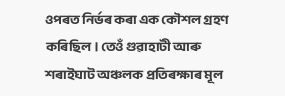ওপৰত নিৰ্ভৰ কৰা এক কৌশল গ্ৰহণ কৰিছিল। তেওঁ গুৱাহাটী আৰু শৰাইঘাট অঞ্চলক প্ৰতিৰক্ষাৰ মূল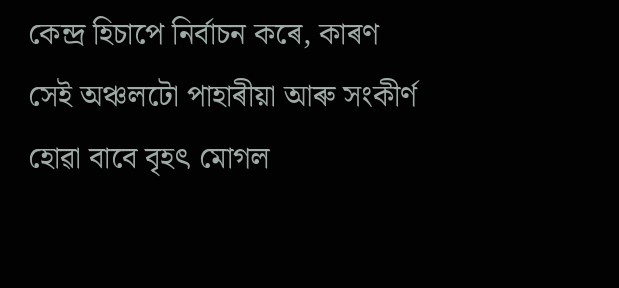কেন্দ্ৰ হিচাপে নিৰ্বাচন কৰে, কাৰণ সেই অঞ্চলটো পাহাৰীয়া আৰু সংকীৰ্ণ হোৱা বাবে বৃহৎ মোগল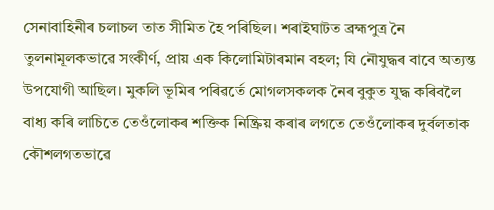সেনাবাহিনীৰ চলাচল তাত সীমিত হৈ পৰিছিল। শৰাইঘাটত ব্ৰহ্মপুত্ৰ নৈ তুলনামূলকভাৱে সংকীৰ্ণ, প্ৰায় এক কিলোমিটাৰমান বহল; যি নৌযুদ্ধৰ বাবে অত্যন্ত উপযোগী আছিল। মুকলি ভূমিৰ পৰিৱৰ্তে মোগলসকলক নৈৰ বুকুত যুদ্ধ কৰিবলৈ বাধ্য কৰি লাচিতে তেওঁলোকৰ শক্তিক নিষ্ক্ৰিয় কৰাৰ লগতে তেওঁলোকৰ দুৰ্বলতাক কৌশলগতভাৱে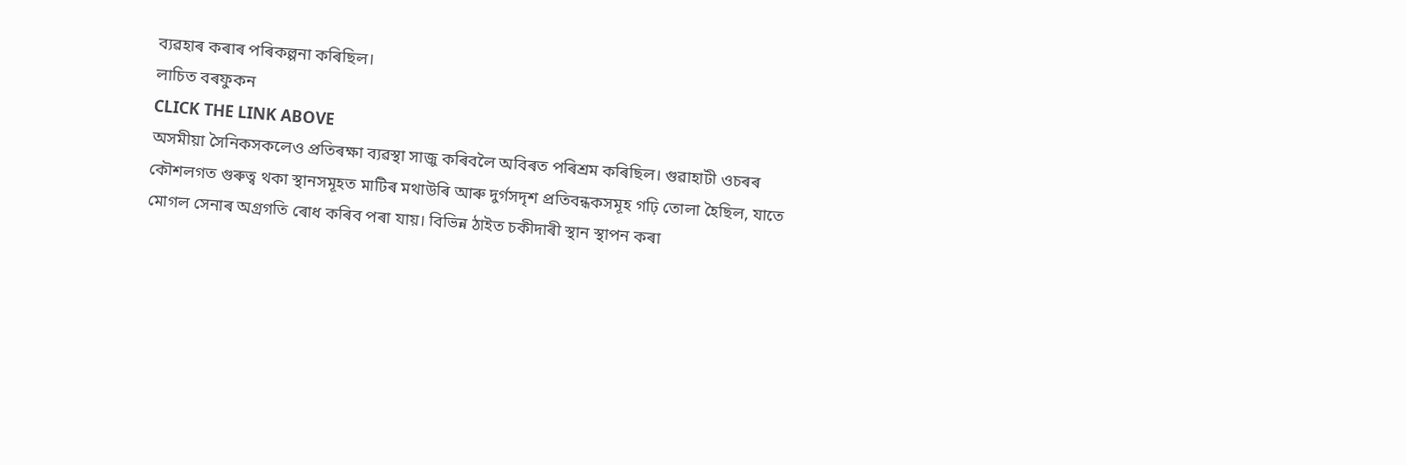ব্যৱহাৰ কৰাৰ পৰিকল্পনা কৰিছিল।
লাচিত বৰফুকন
CLICK THE LINK ABOVE
অসমীয়া সৈনিকসকলেও প্ৰতিৰক্ষা ব্যৱস্থা সাজু কৰিবলৈ অবিৰত পৰিশ্ৰম কৰিছিল। গুৱাহাটী ওচৰৰ কৌশলগত গুৰুত্ব থকা স্থানসমূহত মাটিৰ মথাউৰি আৰু দুৰ্গসদৃশ প্ৰতিবন্ধকসমূহ গঢ়ি তোলা হৈছিল, যাতে মোগল সেনাৰ অগ্ৰগতি ৰোধ কৰিব পৰা যায়। বিভিন্ন ঠাইত চকীদাৰী স্থান স্থাপন কৰা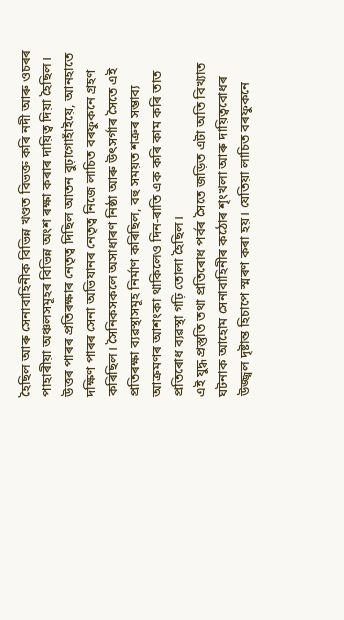হৈছিল আৰু সেনাবাহিনীক বিভিন্ন খণ্ডত বিভক্ত কৰি নদী আৰু ওচৰৰ পাহাৰীয়া অঞ্চলসমূহৰ বিভিন্ন অংশ ৰক্ষা কৰাৰ দায়িত্ব দিয়া হৈছিল। উত্তৰ পাৰৰ প্ৰতিৰক্ষাৰ নেতৃত্ব দিছিল আতন বুঢ়াগোহাঁইয়ে, আনহাতে দক্ষিণ পাৰৰ সেনা অভিযানৰ নেতৃত্ব নিজে লাচিত বৰফুকনে গ্ৰহণ কৰিছিল। সৈনিকসকলে অসাধাৰণ নিষ্ঠা আৰু উৎসৰ্গাৰ সৈতে এই প্ৰতিৰক্ষা ব্যৱস্থাসমূহ নিৰ্মাণ কৰিছিল, বহু সময়ত শত্ৰুৰ সম্ভাব্য আক্ৰমণৰ আশংকা থাকিলেও দিন-ৰাতি এক কৰি কাম কৰি তাত প্ৰতিৰোধ ব্যৱস্থা গঢ়ি তোলা হৈছিল।
এই যুদ্ধ প্ৰস্তুতি তথা প্ৰতিৰোধ পৰ্বৰ সৈতে জড়িত এটা অতি বিখ্যাত ঘটনাক আহোম সেনাবাহিনীৰ কঠোৰ শৃংখলা আৰু দায়িত্ববোধৰ উজ্জ্বল দৃষ্টান্ত হিচাপে স্মৰণ কৰা হয়। যেতিয়া লাচিত বৰফুকনে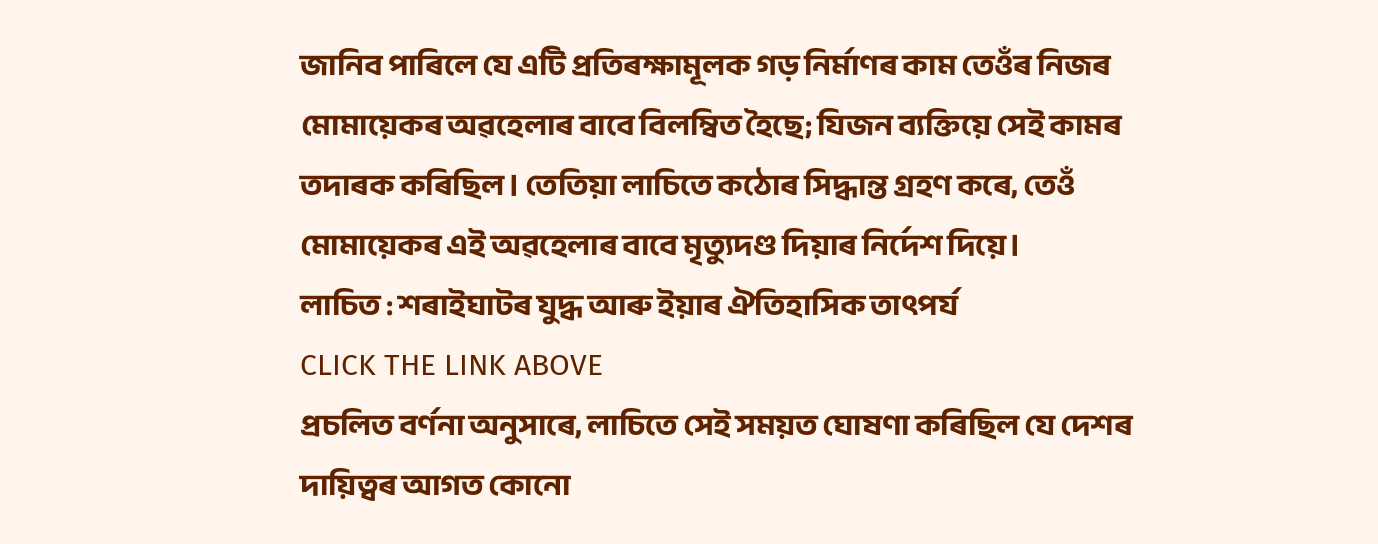জানিব পাৰিলে যে এটি প্ৰতিৰক্ষামূলক গড় নিৰ্মাণৰ কাম তেওঁৰ নিজৰ মোমায়েকৰ অৱহেলাৰ বাবে বিলম্বিত হৈছে; যিজন ব্যক্তিয়ে সেই কামৰ তদাৰক কৰিছিল। তেতিয়া লাচিতে কঠোৰ সিদ্ধান্ত গ্ৰহণ কৰে, তেওঁ মোমায়েকৰ এই অৱহেলাৰ বাবে মৃত্যুদণ্ড দিয়াৰ নিৰ্দেশ দিয়ে।
লাচিত : শৰাইঘাটৰ যুদ্ধ আৰু ইয়াৰ ঐতিহাসিক তাৎপৰ্য
CLICK THE LINK ABOVE
প্ৰচলিত বৰ্ণনা অনুসাৰে, লাচিতে সেই সময়ত ঘোষণা কৰিছিল যে দেশৰ দায়িত্বৰ আগত কোনো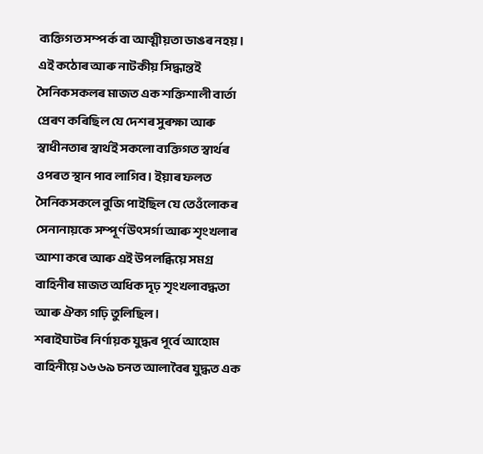ব্যক্তিগত সম্পৰ্ক বা আত্মীয়তা ডাঙৰ নহয়। এই কঠোৰ আৰু নাটকীয় সিদ্ধান্তই সৈনিকসকলৰ মাজত এক শক্তিশালী বাৰ্তা প্ৰেৰণ কৰিছিল যে দেশৰ সুৰক্ষা আৰু স্বাধীনতাৰ স্বাৰ্থই সকলো ব্যক্তিগত স্বাৰ্থৰ ওপৰত স্থান পাব লাগিব। ইয়াৰ ফলত সৈনিকসকলে বুজি পাইছিল যে তেওঁলোকৰ সেনানায়কে সম্পূৰ্ণ উৎসৰ্গা আৰু শৃংখলাৰ আশা কৰে আৰু এই উপলব্ধিয়ে সমগ্ৰ বাহিনীৰ মাজত অধিক দৃঢ় শৃংখলাবদ্ধতা আৰু ঐক্য গঢ়ি তুলিছিল।
শৰাইঘাটৰ নিৰ্ণায়ক যুদ্ধৰ পূৰ্বে আহোম বাহিনীয়ে ১৬৬৯ চনত আলাবৈৰ যুদ্ধত এক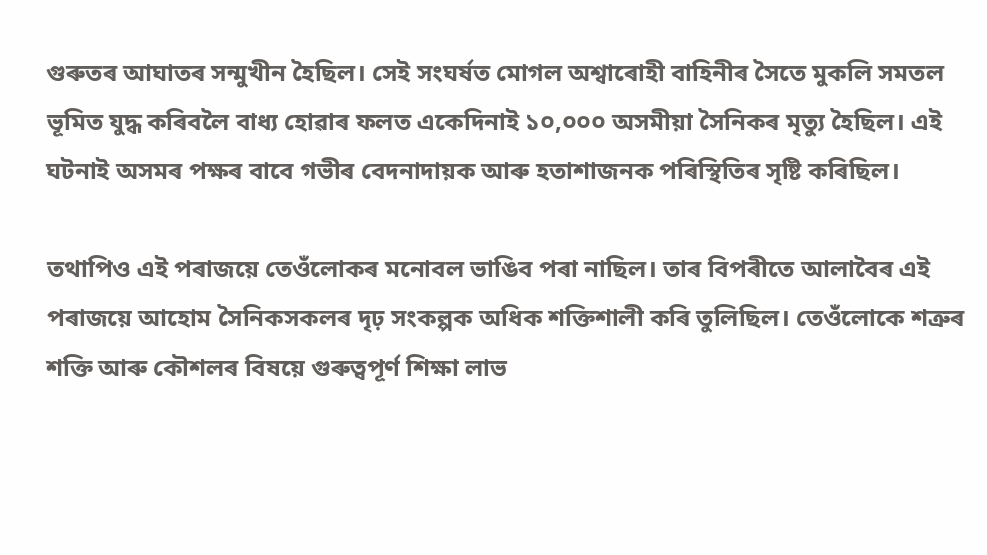গুৰুতৰ আঘাতৰ সন্মুখীন হৈছিল। সেই সংঘৰ্ষত মোগল অশ্বাৰোহী বাহিনীৰ সৈতে মুকলি সমতল ভূমিত যুদ্ধ কৰিবলৈ বাধ্য হোৱাৰ ফলত একেদিনাই ১০,০০০ অসমীয়া সৈনিকৰ মৃত্যু হৈছিল। এই ঘটনাই অসমৰ পক্ষৰ বাবে গভীৰ বেদনাদায়ক আৰু হতাশাজনক পৰিস্থিতিৰ সৃষ্টি কৰিছিল।

তথাপিও এই পৰাজয়ে তেওঁলোকৰ মনোবল ভাঙিব পৰা নাছিল। তাৰ বিপৰীতে আলাবৈৰ এই পৰাজয়ে আহোম সৈনিকসকলৰ দৃঢ় সংকল্পক অধিক শক্তিশালী কৰি তুলিছিল। তেওঁলোকে শত্ৰুৰ শক্তি আৰু কৌশলৰ বিষয়ে গুৰুত্বপূৰ্ণ শিক্ষা লাভ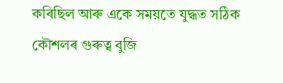কৰিছিল আৰু একে সময়তে যুদ্ধত সঠিক কৌশলৰ গুৰুত্ব বুজি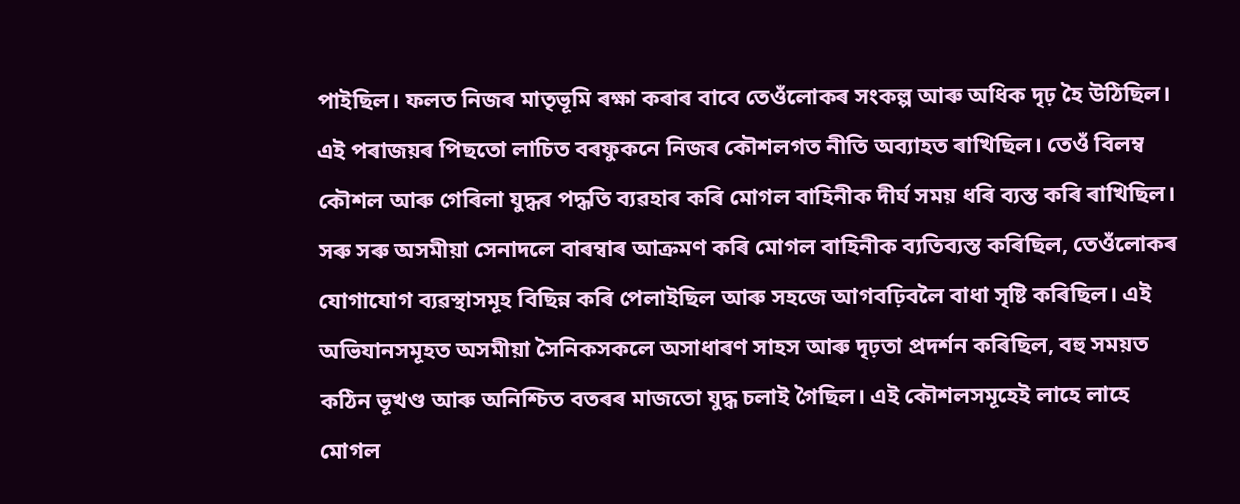পাইছিল। ফলত নিজৰ মাতৃভূমি ৰক্ষা কৰাৰ বাবে তেওঁলোকৰ সংকল্প আৰু অধিক দৃঢ় হৈ উঠিছিল।
এই পৰাজয়ৰ পিছতো লাচিত বৰফুকনে নিজৰ কৌশলগত নীতি অব্যাহত ৰাখিছিল। তেওঁ বিলম্ব কৌশল আৰু গেৰিলা যুদ্ধৰ পদ্ধতি ব্যৱহাৰ কৰি মোগল বাহিনীক দীৰ্ঘ সময় ধৰি ব্যস্ত কৰি ৰাখিছিল। সৰু সৰু অসমীয়া সেনাদলে বাৰম্বাৰ আক্ৰমণ কৰি মোগল বাহিনীক ব্যতিব্যস্ত কৰিছিল, তেওঁলোকৰ যোগাযোগ ব্যৱস্থাসমূহ বিছিন্ন কৰি পেলাইছিল আৰু সহজে আগবঢ়িবলৈ বাধা সৃষ্টি কৰিছিল। এই অভিযানসমূহত অসমীয়া সৈনিকসকলে অসাধাৰণ সাহস আৰু দৃঢ়তা প্ৰদৰ্শন কৰিছিল, বহু সময়ত কঠিন ভূখণ্ড আৰু অনিশ্চিত বতৰৰ মাজতো যুদ্ধ চলাই গৈছিল। এই কৌশলসমূহেই লাহে লাহে মোগল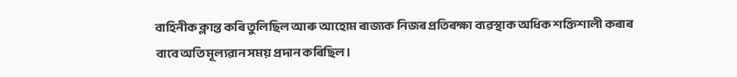বাহিনীক ক্লান্ত কৰি তুলিছিল আৰু আহোম ৰাজ্যক নিজৰ প্ৰতিৰক্ষা ব্যৱস্থাক অধিক শক্তিশালী কৰাৰ বাবে অতি মূল্যৱান সময় প্ৰদান কৰিছিল।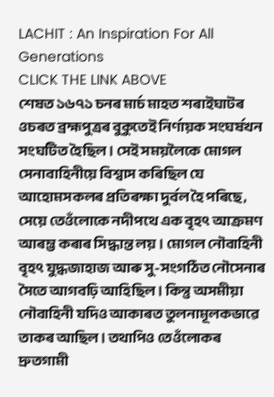LACHIT : An Inspiration For All Generations
CLICK THE LINK ABOVE
শেষত ১৬৭১ চনৰ মাৰ্চ মাহত শৰাইঘাটৰ ওচৰত ব্ৰহ্মপুত্ৰৰ বুকুতেই নিৰ্ণায়ক সংঘৰ্ষখন সংঘটিত হৈছিল। সেই সময়লৈকে মোগল সেনাবাহিনীয়ে বিশ্বাস কৰিছিল যে আহোমসকলৰ প্ৰতিৰক্ষা দুৰ্বল হৈ পৰিছে, সেয়ে তেওঁলোকে নদীপথে এক বৃহৎ আক্ৰমণ আৰম্ভ কৰাৰ সিদ্ধান্ত লয়। মোগল নৌবাহিনী বৃহৎ যুদ্ধজাহাজ আৰু সু-সংগঠিত নৌসেনাৰ সৈতে আগবঢ়ি আহিছিল। কিন্তু অসমীয়া নৌবাহিনী যদিও আকাৰত তুলনামূলকভাৱে তাকৰ আছিল। তথাপিও তেওঁলোকৰ দ্ৰুতগামী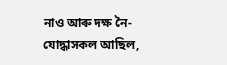নাও আৰু দক্ষ নৈ-যোদ্ধাসকল আছিল,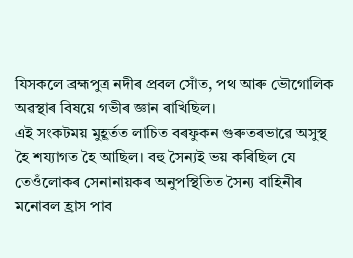যিসকলে ব্ৰহ্মপুত্ৰ নদীৰ প্ৰবল সোঁত, পথ আৰু ভৌগোলিক অৱস্থাৰ বিষয়ে গভীৰ জ্ঞান ৰাখিছিল।
এই সংকটময় মুহূৰ্তত লাচিত বৰফুকন গুৰুতৰভাৱে অসুস্থ হৈ শয্যাগত হৈ আছিল। বহু সৈন্যই ভয় কৰিছিল যে তেওঁলোকৰ সেনানায়কৰ অনুপস্থিতিত সৈন্য বাহিনীৰ মনোবল হ্ৰাস পাব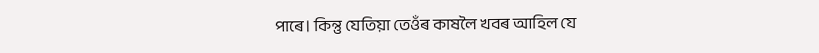পাৰে। কিন্তু যেতিয়া তেওঁৰ কাষলৈ খবৰ আহিল যে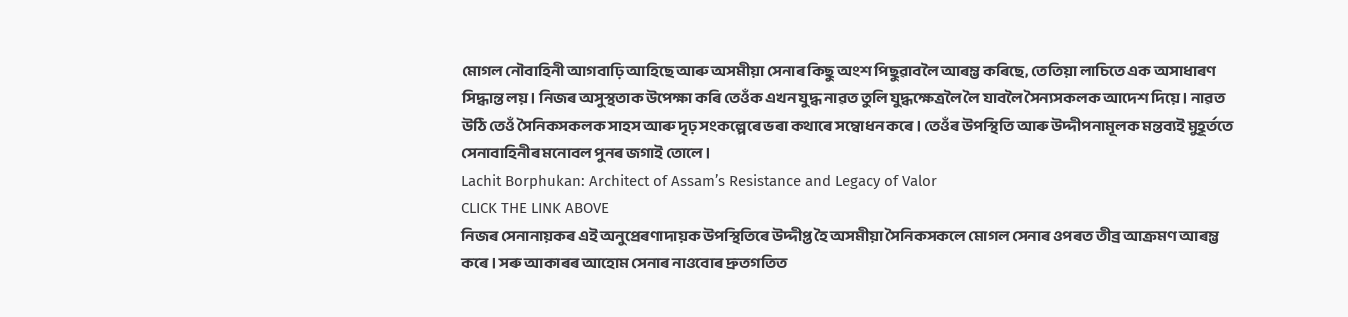মোগল নৌবাহিনী আগবাঢ়ি আহিছে আৰু অসমীয়া সেনাৰ কিছু অংশ পিছুৱাবলৈ আৰম্ভ কৰিছে, তেতিয়া লাচিতে এক অসাধাৰণ সিদ্ধান্ত লয়। নিজৰ অসুস্থতাক উপেক্ষা কৰি তেওঁক এখন যুদ্ধ নাৱত তুলি যুদ্ধক্ষেত্ৰলৈ লৈ যাবলৈ সৈন্যসকলক আদেশ দিয়ে। নাৱত উঠি তেওঁ সৈনিকসকলক সাহস আৰু দৃঢ় সংকল্পেৰে ভৰা কথাৰে সম্বোধন কৰে। তেওঁৰ উপস্থিতি আৰু উদ্দীপনামূলক মন্তব্যই মুহূৰ্ততে সেনাবাহিনীৰ মনোবল পুনৰ জগাই তোলে।
Lachit Borphukan: Architect of Assam’s Resistance and Legacy of Valor
CLICK THE LINK ABOVE
নিজৰ সেনানায়কৰ এই অনুপ্ৰেৰণাদায়ক উপস্থিতিৰে উদ্দীপ্ত হৈ অসমীয়া সৈনিকসকলে মোগল সেনাৰ ওপৰত তীব্ৰ আক্ৰমণ আৰম্ভ কৰে। সৰু আকাৰৰ আহোম সেনাৰ নাওবোৰ দ্ৰুতগতিত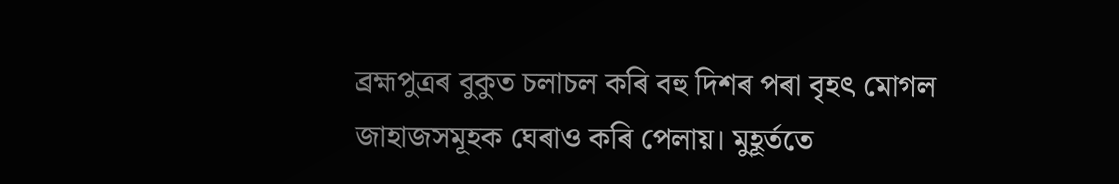ব্ৰহ্মপুত্ৰৰ বুকুত চলাচল কৰি বহু দিশৰ পৰা বৃহৎ মোগল জাহাজসমূহক ঘেৰাও কৰি পেলায়। মুহূৰ্ততে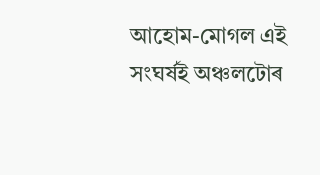আহোম-মোগল এই সংঘৰ্ষই অঞ্চলটোৰ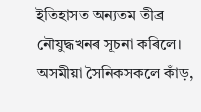ইতিহাসত অন্যতম তীব্ৰ নৌযুদ্ধখনৰ সূচনা কৰিলে। অসমীয়া সৈনিকসকলে কাঁড়,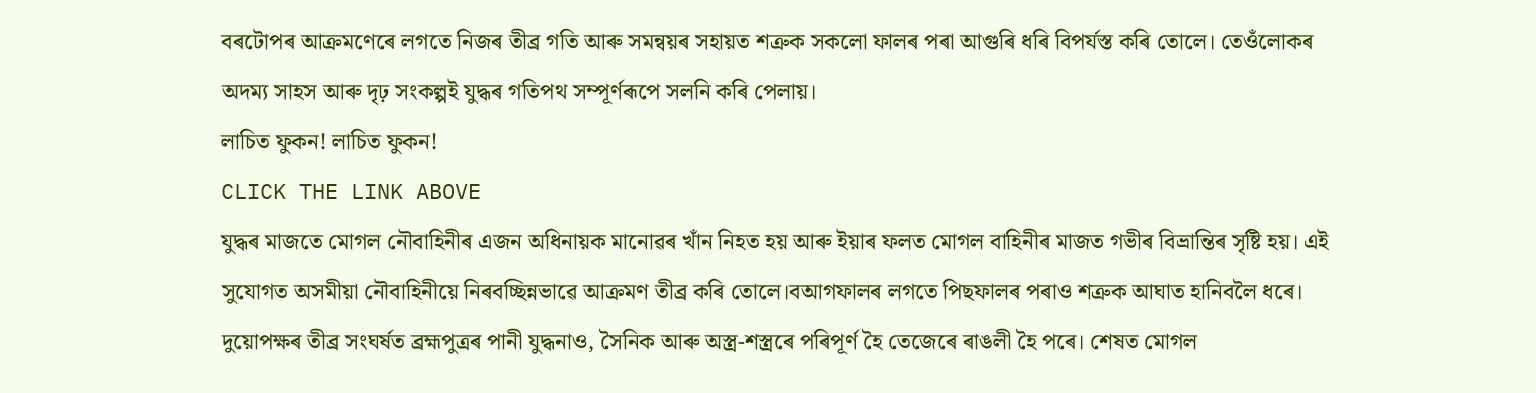বৰটোপৰ আক্ৰমণেৰে লগতে নিজৰ তীব্ৰ গতি আৰু সমন্বয়ৰ সহায়ত শত্ৰুক সকলো ফালৰ পৰা আগুৰি ধৰি বিপৰ্যস্ত কৰি তোলে। তেওঁলোকৰ অদম্য সাহস আৰু দৃঢ় সংকল্পই যুদ্ধৰ গতিপথ সম্পূৰ্ণৰূপে সলনি কৰি পেলায়।
লাচিত ফুকন! লাচিত ফুকন!
CLICK THE LINK ABOVE
যুদ্ধৰ মাজতে মোগল নৌবাহিনীৰ এজন অধিনায়ক মানোৱৰ খাঁন নিহত হয় আৰু ইয়াৰ ফলত মোগল বাহিনীৰ মাজত গভীৰ বিভ্ৰান্তিৰ সৃষ্টি হয়। এই সুযোগত অসমীয়া নৌবাহিনীয়ে নিৰবচ্ছিন্নভাৱে আক্ৰমণ তীব্ৰ কৰি তোলে।বআগফালৰ লগতে পিছফালৰ পৰাও শত্ৰুক আঘাত হানিবলৈ ধৰে। দুয়োপক্ষৰ তীব্ৰ সংঘৰ্ষত ব্ৰহ্মপুত্ৰৰ পানী যুদ্ধনাও, সৈনিক আৰু অস্ত্ৰ-শস্ত্ৰৰে পৰিপূৰ্ণ হৈ তেজেৰে ৰাঙলী হৈ পৰে। শেষত মোগল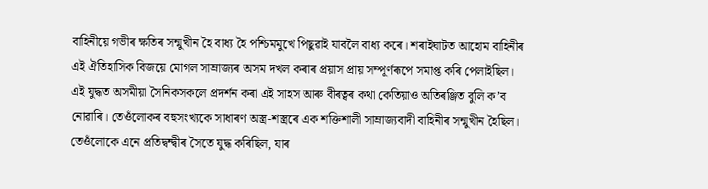বাহিনীয়ে গভীৰ ক্ষতিৰ সন্মুখীন হৈ বাধ্য হৈ পশ্চিমমুখে পিছুৱাই যাবলৈ বাধ্য কৰে। শৰাইঘাটত আহোম বাহিনীৰ এই ঐতিহাসিক বিজয়ে মোগল সাম্ৰাজ্যৰ অসম দখল কৰাৰ প্ৰয়াস প্ৰায় সম্পূৰ্ণৰূপে সমাপ্ত কৰি পেলাইছিল।
এই যুদ্ধত অসমীয়া সৈনিকসকলে প্ৰদৰ্শন কৰা এই সাহস আৰু বীৰত্বৰ কথা কেতিয়াও অতিৰঞ্জিত বুলি ক’ব নোৱাৰি। তেওঁলোকৰ বহুসংখ্যকে সাধাৰণ অস্ত্ৰ-শস্ত্ৰৰে এক শক্তিশালী সাম্ৰাজ্যবাদী বাহিনীৰ সন্মুখীন হৈছিল। তেওঁলোকে এনে প্ৰতিদ্বন্দ্বীৰ সৈতে যুদ্ধ কৰিছিল, যাৰ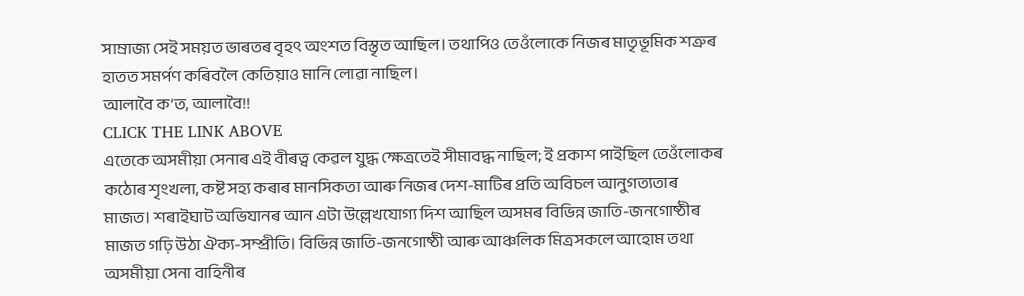সাম্ৰাজ্য সেই সময়ত ভাৰতৰ বৃহৎ অংশত বিস্তৃত আছিল। তথাপিও তেওঁলোকে নিজৰ মাতৃভূমিক শত্ৰুৰ হাতত সমৰ্পণ কৰিবলৈ কেতিয়াও মানি লোৱা নাছিল।
আলাবৈ ক’ত, আলাবৈ!!
CLICK THE LINK ABOVE
এতেকে অসমীয়া সেনাৰ এই বীৰত্ব কেৱল যুদ্ধ ক্ষেত্ৰতেই সীমাবদ্ধ নাছিল; ই প্ৰকাশ পাইছিল তেওঁলোকৰ কঠোৰ শৃংখলা, কষ্ট সহ্য কৰাৰ মানসিকতা আৰু নিজৰ দেশ-মাটিৰ প্ৰতি অবিচল আনুগত্যতাৰ মাজত। শৰাইঘাট অভিযানৰ আন এটা উল্লেখযোগ্য দিশ আছিল অসমৰ বিভিন্ন জাতি-জনগোষ্ঠীৰ মাজত গঢ়ি উঠা ঐক্য-সম্প্ৰীতি। বিভিন্ন জাতি-জনগোষ্ঠী আৰু আঞ্চলিক মিত্রসকলে আহোম তথা অসমীয়া সেনা বাহিনীৰ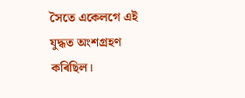সৈতে একেলগে এই যুদ্ধত অংশগ্ৰহণ কৰিছিল।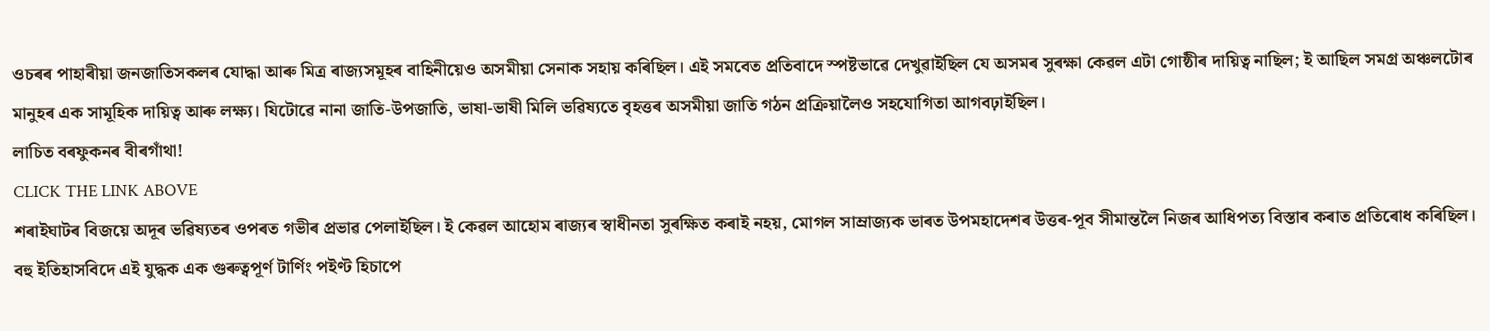ওচৰৰ পাহাৰীয়া জনজাতিসকলৰ যোদ্ধা আৰু মিত্র ৰাজ্যসমূহৰ বাহিনীয়েও অসমীয়া সেনাক সহায় কৰিছিল। এই সমবেত প্ৰতিবাদে স্পষ্টভাৱে দেখুৱাইছিল যে অসমৰ সুৰক্ষা কেৱল এটা গোষ্ঠীৰ দায়িত্ব নাছিল; ই আছিল সমগ্ৰ অঞ্চলটোৰ মানুহৰ এক সামূহিক দায়িত্ব আৰু লক্ষ্য। যিটোৱে নানা জাতি-উপজাতি, ভাষা-ভাষী মিলি ভৱিষ্যতে বৃহত্তৰ অসমীয়া জাতি গঠন প্ৰক্ৰিয়ালৈও সহযোগিতা আগবঢ়াইছিল।
লাচিত বৰফুকনৰ বীৰগাঁথা!
CLICK THE LINK ABOVE
শৰাইঘাটৰ বিজয়ে অদূৰ ভৱিষ্যতৰ ওপৰত গভীৰ প্ৰভাৱ পেলাইছিল। ই কেৱল আহোম ৰাজ্যৰ স্বাধীনতা সুৰক্ষিত কৰাই নহয়, মোগল সাম্ৰাজ্যক ভাৰত উপমহাদেশৰ উত্তৰ-পূব সীমান্তলৈ নিজৰ আধিপত্য বিস্তাৰ কৰাত প্ৰতিৰোধ কৰিছিল। বহু ইতিহাসবিদে এই যুদ্ধক এক গুৰুত্বপূৰ্ণ টাৰ্ণিং পইণ্ট হিচাপে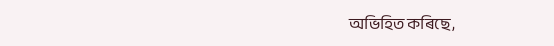অভিহিত কৰিছে,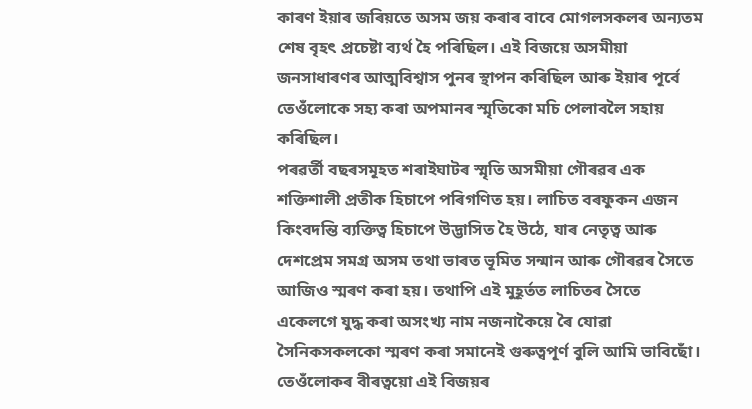কাৰণ ইয়াৰ জৰিয়তে অসম জয় কৰাৰ বাবে মোগলসকলৰ অন্যতম শেষ বৃহৎ প্ৰচেষ্টা ব্যৰ্থ হৈ পৰিছিল। এই বিজয়ে অসমীয়া জনসাধাৰণৰ আত্মবিশ্বাস পুনৰ স্থাপন কৰিছিল আৰু ইয়াৰ পূৰ্বে তেওঁলোকে সহ্য কৰা অপমানৰ স্মৃতিকো মচি পেলাবলৈ সহায় কৰিছিল।
পৰৱৰ্তী বছৰসমূহত শৰাইঘাটৰ স্মৃতি অসমীয়া গৌৰৱৰ এক শক্তিশালী প্ৰতীক হিচাপে পৰিগণিত হয়। লাচিত বৰফুকন এজন কিংবদন্তি ব্যক্তিত্ব হিচাপে উদ্ভাসিত হৈ উঠে, যাৰ নেতৃত্ব আৰু দেশপ্ৰেম সমগ্ৰ অসম তথা ভাৰত ভূমিত সন্মান আৰু গৌৰৱৰ সৈতে আজিও স্মৰণ কৰা হয়। তথাপি এই মুহূৰ্তত লাচিতৰ সৈতে একেলগে যুদ্ধ কৰা অসংখ্য নাম নজনাকৈয়ে ৰৈ যোৱা সৈনিকসকলকো স্মৰণ কৰা সমানেই গুৰুত্বপূৰ্ণ বুলি আমি ভাবিছোঁ। তেওঁলোকৰ বীৰত্বয়ো এই বিজয়ৰ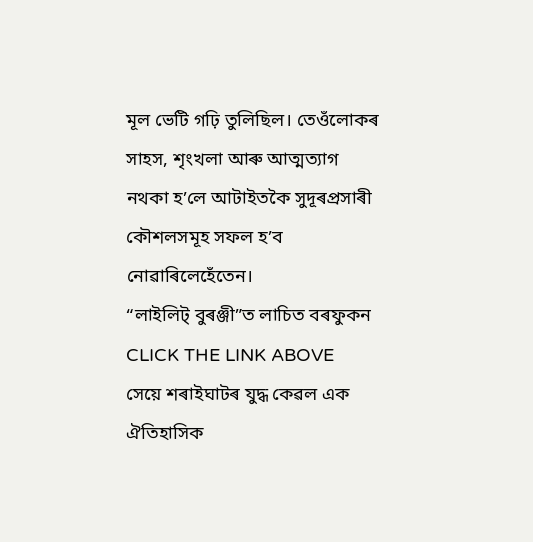মূল ভেটি গঢ়ি তুলিছিল। তেওঁলোকৰ সাহস, শৃংখলা আৰু আত্মত্যাগ নথকা হ’লে আটাইতকৈ সুদূৰপ্ৰসাৰী কৌশলসমূহ সফল হ’ব নোৱাৰিলেহেঁতেন।
“লাইলিট্ বুৰঞ্জী”ত লাচিত বৰফুকন
CLICK THE LINK ABOVE
সেয়ে শৰাইঘাটৰ যুদ্ধ কেৱল এক ঐতিহাসিক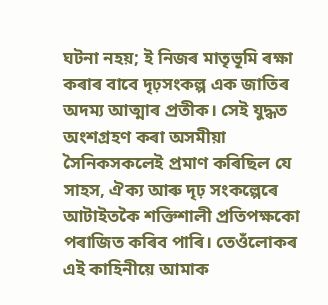ঘটনা নহয়; ই নিজৰ মাতৃভূমি ৰক্ষা কৰাৰ বাবে দৃঢ়সংকল্প এক জাতিৰ অদম্য আত্মাৰ প্ৰতীক। সেই যুদ্ধত অংশগ্ৰহণ কৰা অসমীয়া সৈনিকসকলেই প্ৰমাণ কৰিছিল যে সাহস, ঐক্য আৰু দৃঢ় সংকল্পেৰে আটাইতকৈ শক্তিশালী প্ৰতিপক্ষকো পৰাজিত কৰিব পাৰি। তেওঁলোকৰ এই কাহিনীয়ে আমাক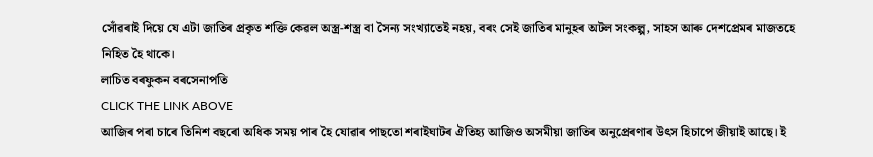সোঁৱৰাই দিয়ে যে এটা জাতিৰ প্রকৃত শক্তি কেৱল অস্ত্ৰ-শস্ত্ৰ বা সৈন্য সংখ্যাতেই নহয়, বৰং সেই জাতিৰ মানুহৰ অটল সংকল্প, সাহস আৰু দেশপ্ৰেমৰ মাজতহে নিহিত হৈ থাকে।
লাচিত বৰফুকন বৰসেনাপতি
CLICK THE LINK ABOVE
আজিৰ পৰা চাৰে তিনিশ বছৰো অধিক সময় পাৰ হৈ যোৱাৰ পাছতো শৰাইঘাটৰ ঐতিহ্য আজিও অসমীয়া জাতিৰ অনুপ্ৰেৰণাৰ উৎস হিচাপে জীয়াই আছে। ই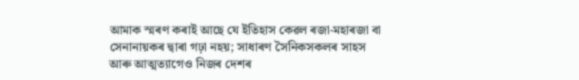আমাক স্মৰণ কৰাই আছে যে ইতিহাস কেৱল ৰজা-মহাৰজা বা সেনানায়কৰ দ্বাৰা গঢ়া নহয়; সাধাৰণ সৈনিকসকলৰ সাহস আৰু আত্মত্যাগেও নিজৰ দেশৰ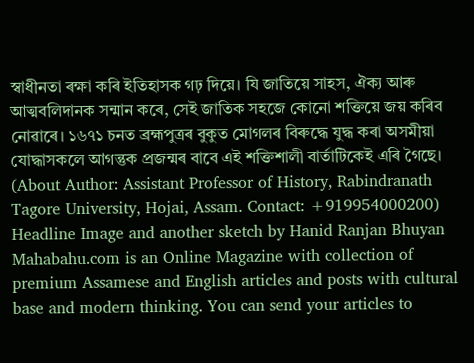স্বাধীনতা ৰক্ষা কৰি ইতিহাসক গঢ় দিয়ে। যি জাতিয়ে সাহস, ঐক্য আৰু আত্মবলিদানক সন্মান কৰে, সেই জাতিক সহজে কোনো শক্তিয়ে জয় কৰিব নোৱাৰে। ১৬৭১ চনত ব্ৰহ্মপুত্ৰৰ বুকুত মোগলৰ বিৰুদ্ধে যুদ্ধ কৰা অসমীয়া যোদ্ধাসকলে আগন্তুক প্ৰজন্মৰ বাবে এই শক্তিশালী বাৰ্তাটিকেই এৰি গৈছে।
(About Author: Assistant Professor of History, Rabindranath Tagore University, Hojai, Assam. Contact: +919954000200)
Headline Image and another sketch by Hanid Ranjan Bhuyan
Mahabahu.com is an Online Magazine with collection of premium Assamese and English articles and posts with cultural base and modern thinking. You can send your articles to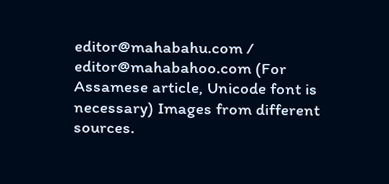editor@mahabahu.com / editor@mahabahoo.com (For Assamese article, Unicode font is necessary) Images from different sources.